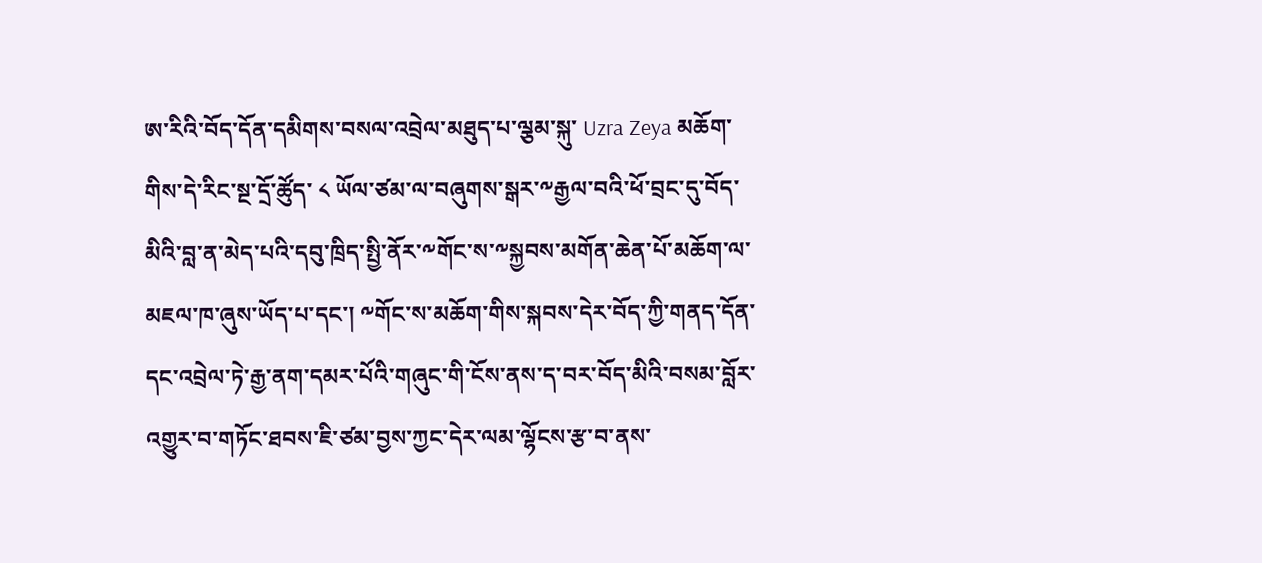ཨ་རིའི་བོད་དོན་དམིགས་བསལ་འབྲེལ་མཐུད་པ་ལྕམ་སྐུ་ Uzra Zeya མཆོག་གིས་དེ་རིང་སྔ་དྲོ་ཚོུད་ ༨ ཡོལ་ཙམ་ལ་བཞུགས་སྒར་༸རྒྱལ་བའི་ཕོ་བྲང་དུ་བོད་མིའི་བླ་ན་མེད་པའི་དབུ་ཁྲིད་སྤྱི་ནོར་༸གོང་ས་༸སྐྱབས་མགོན་ཆེན་པོ་མཆོག་ལ་མཇལ་ཁ་ཞུས་ཡོད་པ་དང་། ༸གོང་ས་མཆོག་གིས་སྐབས་དེར་བོད་ཀྱི་གནད་དོན་དང་འབྲེལ་ཏེ་རྒྱ་ནག་དམར་པོའི་གཞུང་གི་ངོས་ནས་ད་བར་བོད་མིའི་བསམ་བློར་འགྱུར་བ་གཏོང་ཐབས་ཇི་ཙམ་བྱས་ཀྱང་དེར་ལམ་ལྷོངས་རྩ་བ་ནས་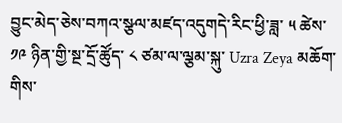བྱུང་མེད་ཅེས་བཀའ་སྩལ་མཛད་འདུགདེ་རིང་ཕྱི་ཟླ་ ༥ ཚེས་ ༡༩ ཉིན་གྱི་སྔ་དྲོ་ཚོུད་ ༨ ཙམ་ལ་ལྕམ་སྐུ་ Uzra Zeya མཆོག་གིས་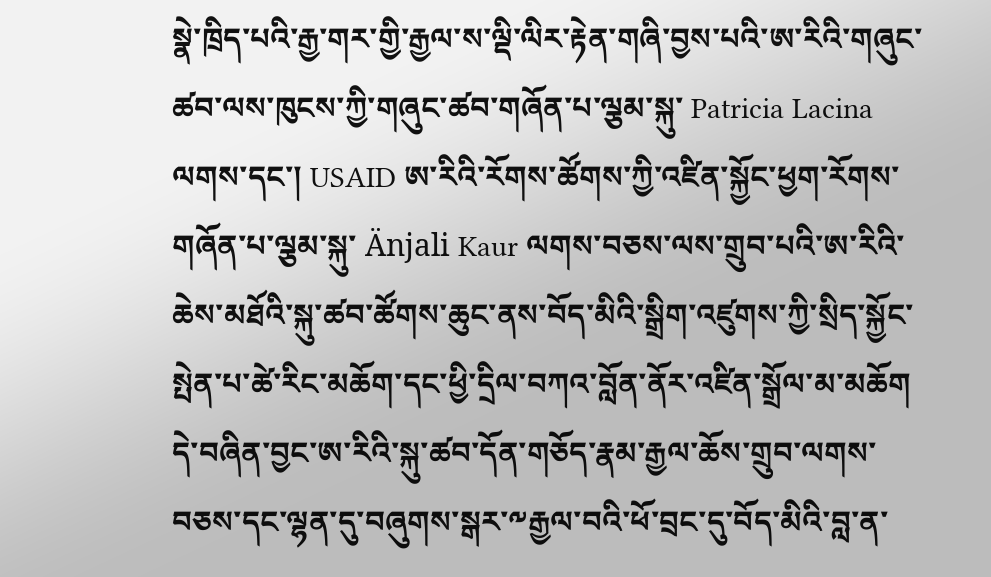སྣེ་ཁྲིད་པའི་རྒྱ་གར་གྱི་རྒྱལ་ས་ལྡི་ལིར་རྟེན་གཞི་བྱས་པའི་ཨ་རིའི་གཞུང་ཚབ་ལས་ཁུངས་ཀྱི་གཞུང་ཚབ་གཞོན་པ་ལྕམ་སྐུ་ Patricia Lacina ལགས་དང་། USAID ཨ་རིའི་རོགས་ཚོགས་ཀྱི་འཛིན་སྐྱོང་ཕྱག་རོགས་གཞོན་པ་ལྕམ་སྐུ་ Änjali Kaur ལགས་བཅས་ལས་གྲུབ་པའི་ཨ་རིའི་ཆེས་མཐོའི་སྐུ་ཚབ་ཚོགས་ཆུང་ནས་བོད་མིའི་སྒྲིག་འཛུགས་ཀྱི་སྲིད་སྐྱོང་སྤེན་པ་ཚེ་རིང་མཆོག་དང་ཕྱི་དྲིལ་བཀའ་བློན་ནོར་འཛིན་སྒྲོལ་མ་མཆོག དེ་བཞིན་བྱང་ཨ་རིའི་སྐུ་ཚབ་དོན་གཅོད་རྣམ་རྒྱལ་ཆོས་གྲུབ་ལགས་བཅས་དང་ལྷན་དུ་བཞུགས་སྒར་༸རྒྱལ་བའི་ཕོ་བྲང་དུ་བོད་མིའི་བླ་ན་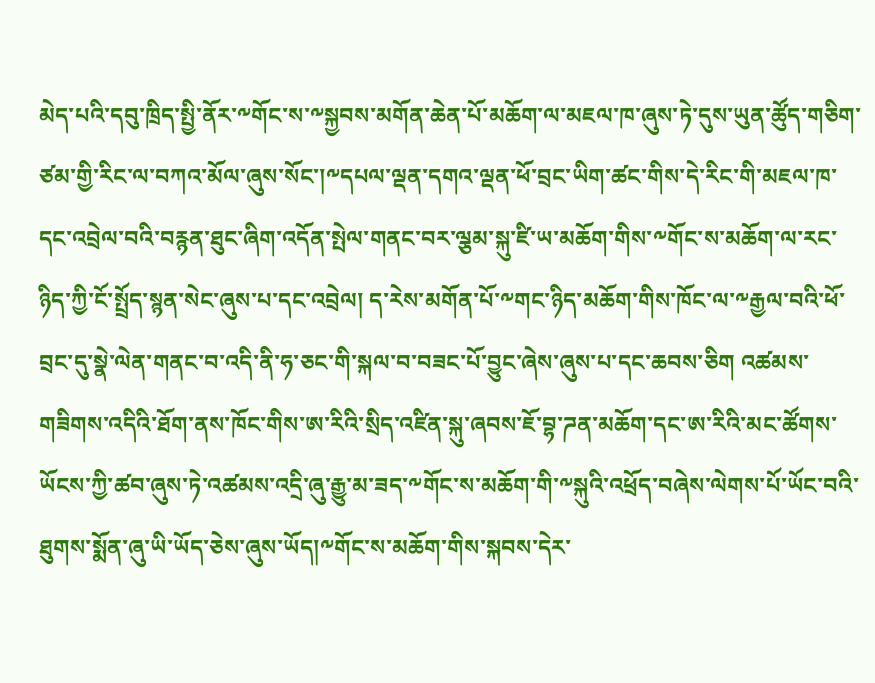མེད་པའི་དབུ་ཁྲིད་སྤྱི་ནོར་༸གོང་ས་༸སྐྱབས་མགོན་ཆེན་པོ་མཆོག་ལ་མཇལ་ཁ་ཞུས་ཏེ་དུས་ཡུན་ཚོུད་གཅིག་ཙམ་གྱི་རིང་ལ་བཀའ་མོལ་ཞུས་སོང་།༸དཔལ་ལྡན་དགའ་ལྡན་ཕོ་བྲང་ཡིག་ཚང་གིས་དེ་རིང་གི་མཇལ་ཁ་དང་འབྲེལ་བའི་བརྙན་ཐུང་ཞིག་འདོན་སྤེལ་གནང་བར་ལྕམ་སྐུ་ཛི་ཡ་མཆོག་གིས་༸གོང་ས་མཆོག་ལ་རང་ཉིད་ཀྱི་ངོ་སྤྲོད་སྙན་སེང་ཞུས་པ་དང་འབྲེལ། ད་རེས་མགོན་པོ་༸གང་ཉིད་མཆོག་གིས་ཁོང་ལ་༸རྒྱལ་བའི་ཕོ་བྲང་དུ་སྣེ་ལེན་གནང་བ་འདི་ནི་ཧ་ཅང་གི་སྐལ་བ་བཟང་པོ་བྱུང་ཞེས་ཞུས་པ་དང་ཆབས་ཅིག འཚམས་གཟིགས་འདིའི་ཐོག་ནས་ཁོང་གིས་ཨ་རིའི་སྲིད་འཛིན་སྐུ་ཞབས་ཇོ་བྷ་ཌན་མཆོག་དང་ཨ་རིའི་མང་ཚོགས་ཡོངས་ཀྱི་ཚབ་ཞུས་ཏེ་འཚམས་འདྲི་ཞུ་རྒྱུ་མ་ཟད་༸གོང་ས་མཆོག་གི་༸སྐུའི་འཕྲོད་བཞེས་ལེགས་པོ་ཡོང་བའི་ཐུགས་སྨོན་ཞུ་ཡི་ཡོད་ཅེས་ཞུས་ཡོད།༸གོང་ས་མཆོག་གིས་སྐབས་དེར་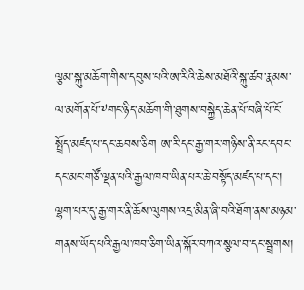ལྕམ་སྐུ་མཆོག་གིས་དབུས་པའི་ཨ་རིའི་ཆེས་མཐོའི་སྐུ་ཚབ་རྣམས་ལ་མགོན་པོ་༸གང་ཉིད་མཆོག་གི་ཐུགས་བསྐྱེད་ཆེན་པོ་བཞི་པོ་ངོ་སྤྲོད་མཛད་པ་དང་ཆབས་ཅིག ཨ་རི་དང་རྒྱ་གར་གཉིས་ནི་རང་དབང་དང་མང་གཙོ་ལྡན་པའི་རྒྱལ་ཁབ་ཡིན་པར་ཆེ་བསྟོད་མཛད་པ་དང་། ལྷག་པར་དུ་རྒྱ་གར་ནི་ཆོས་ལུགས་འདྲ་མིན་ཞི་བའི་ཐོག་ནས་མཉམ་གནས་ཡོད་པའི་རྒྱལ་ཁབ་ཅིག་ཡིན་སྐོར་བཀའ་སྩལ་བ་དང་སྦྲགས།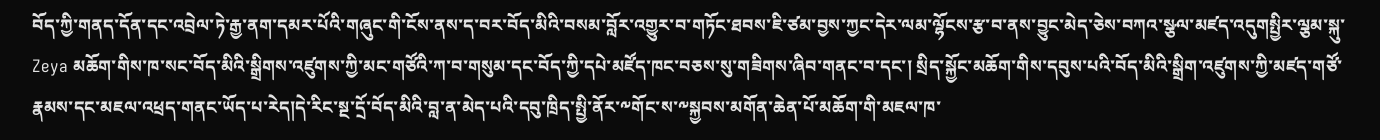བོད་ཀྱི་གནད་དོན་དང་འབྲེལ་ཏེ་རྒྱ་ནག་དམར་པོའི་གཞུང་གི་ངོས་ནས་ད་བར་བོད་མིའི་བསམ་བློར་འགྱུར་བ་གཏོང་ཐབས་ཇི་ཙམ་བྱས་ཀྱང་དེར་ལམ་ལྷོངས་རྩ་བ་ནས་བྱུང་མེད་ཅེས་བཀའ་སྩལ་མཛད་འདུགསྤྱིར་ལྕམ་སྐུ་ Zeya མཆོག་གིས་ཁ་སང་བོད་མིའི་སྒྲིགས་འཛུགས་ཀྱི་མང་གཙོའི་ཀ་བ་གསུམ་དང་བོད་ཀྱི་དཔེ་མཛོད་ཁང་བཅས་སུ་གཟིགས་ཞིབ་གནང་བ་དང་། སྲིད་སྐྱོང་མཆོག་གིས་དབུས་པའི་བོད་མིའི་སྒྲིག་འཛུགས་ཀྱི་མཛད་གཙོ་རྣམས་དང་མཇལ་འཕྲད་གནང་ཡོད་པ་རེད།དེ་རིང་སྔ་དྲོ་བོད་མིའི་བླ་ན་མེད་པའི་དབུ་ཁྲིད་སྤྱི་ནོར་༸གོང་ས་༸སྐྱབས་མགོན་ཆེན་པོ་མཆོག་གི་མཇལ་ཁ་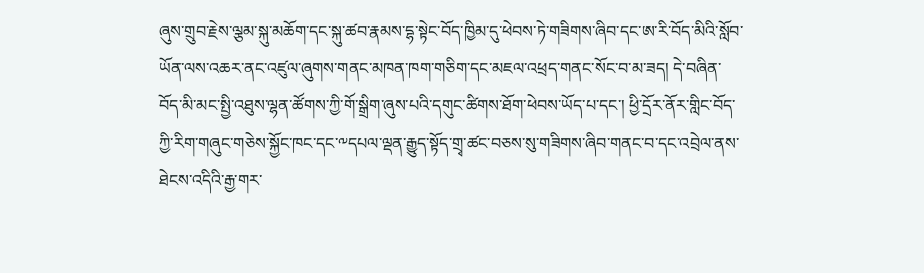ཞུས་གྲུབ་རྗེས་ལྕམ་སྐུ་མཆོག་དང་སྐུ་ཚབ་རྣམས་དྷ་སྟེང་བོད་ཁྱིམ་དུ་ཕེབས་ཏེ་གཟིགས་ཞིབ་དང་ཨ་རི་བོད་མིའི་སློབ་ཡོན་ལས་འཆར་ནང་འཛུལ་ཞུགས་གནང་མཁན་ཁག་གཅིག་དང་མཇལ་འཕྲད་གནང་སོང་བ་མ་ཟད། དེ་བཞིན་བོད་མི་མང་སྤྱི་འཐུས་ལྷན་ཚོགས་ཀྱི་གོ་སྒྲིག་ཞུས་པའི་དགུང་ཚིགས་ཐོག་ཕེབས་ཡོད་པ་དང་། ཕྱི་དྲོར་ནོར་གླིང་བོད་ཀྱི་རིག་གཞུང་གཅེས་སྐྱོང་ཁང་དང་༸དཔལ་ལྡན་རྒྱུད་སྟོད་གྲྭ་ཚང་བཅས་སུ་གཟིགས་ཞིབ་གནང་བ་དང་འབྲེལ་ནས་ཐེངས་འདིའི་རྒྱ་གར་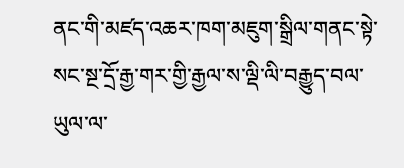ནང་གི་མཛད་འཆར་ཁག་མཇུག་སྒྲིལ་གནང་སྟེ་སང་སྔ་དྲོ་རྒྱ་གར་གྱི་རྒྱལ་ས་ལྡི་ལི་བརྒྱུད་བལ་ཡུལ་ལ་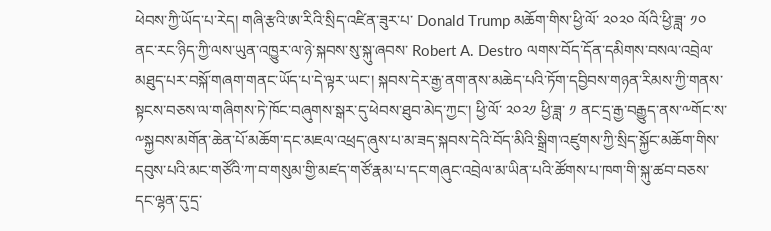ཕེབས་ཀྱི་ཡོད་པ་རེད། གཞི་རྩའི་ཨ་རིའི་སྲིད་འཛིན་ཟུར་པ་ Donald Trump མཆོག་གིས་ཕྱི་ལོ་ ༢༠༢༠ ལོའི་ཕྱི་ཟླ་ ༡༠ ནང་རང་ཉིད་ཀྱི་ལས་ཡུན་འཁྱུར་ལ་ཉེ་སྐབས་སུ་སྐུ་ཞབས་ Robert A. Destro ལགས་བོད་དོན་དམིགས་བསལ་འབྲེལ་མཐུད་པར་བསྐོ་གཞག་གནང་ཡོད་པ་དེ་ལྟར་ཡང་། སྐབས་དེར་རྒྱ་ནག་ནས་མཆེད་པའི་ཏོག་དབྱིབས་གཉན་རིམས་ཀྱི་གནས་སྟངས་བཅས་ལ་གཞིགས་ཏེ་ཁོང་བཞུགས་སྒར་དུ་ཕེབས་ཐུབ་མེད་ཀྱང་། ཕྱི་ལོ་ ༢༠༢༡ ཕྱི་ཟླ་ ༡ ནང་དྲ་རྒྱ་བརྒྱུད་ནས་༸གོང་ས་༸སྐྱབས་མགོན་ཆེན་པོ་མཆོག་དང་མཇལ་འཕྲད་ཞུས་པ་མ་ཟད་སྐབས་དེའི་བོད་མིའི་སྒྲིག་འཛུགས་ཀྱི་སྲིད་སྐྱོང་མཆོག་གིས་དབུས་པའི་མང་གཙོའི་ཀ་བ་གསུམ་གྱི་མཛད་གཙོ་རྣམ་པ་དང་གཞུང་འབྲེལ་མ་ཡིན་པའི་ཚོགས་པ་ཁག་གི་སྐུ་ཚབ་བཅས་དང་ལྷན་དུ་དྲ་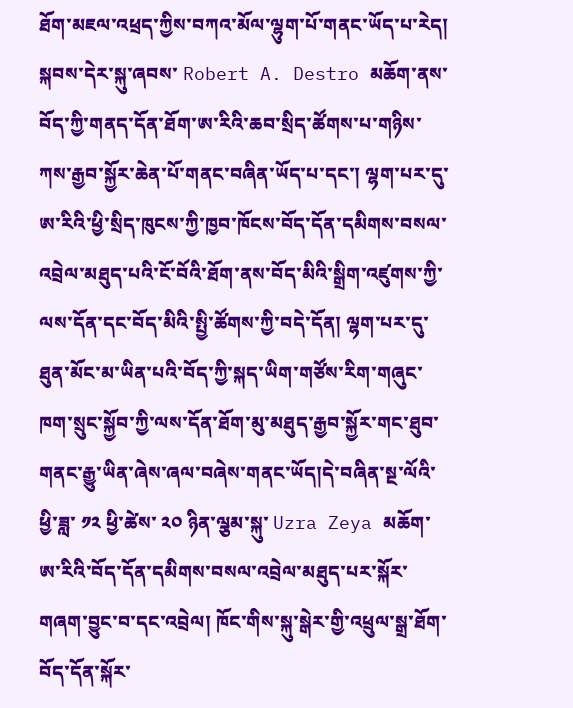ཐོག་མཇལ་འཕྲད་ཀྱིས་བཀའ་མོལ་ལྷུག་པོ་གནང་ཡོད་པ་རེད། སྐབས་དེར་སྐུ་ཞབས་ Robert A. Destro མཆོག་ནས་བོད་ཀྱི་གནད་དོན་ཐོག་ཨ་རིའི་ཆབ་སྲིད་ཚོགས་པ་གཉིས་ཀས་རྒྱབ་སྐྱོར་ཆེན་པོ་གནང་བཞིན་ཡོད་པ་དང་། ལྷག་པར་དུ་ཨ་རིའི་ཕྱི་སྲིད་ཁུངས་ཀྱི་ཁྱབ་ཁོངས་བོད་དོན་དམིགས་བསལ་འབྲེལ་མཐུད་པའི་ངོ་བོའི་ཐོག་ནས་བོད་མིའི་སྒྲིག་འཛུགས་ཀྱི་ལས་དོན་དང་བོད་མིའི་སྤྱི་ཚོགས་ཀྱི་བདེ་དོན། ལྷག་པར་དུ་ཐུན་མོང་མ་ཡིན་པའི་བོད་ཀྱི་སྐད་ཡིག་གཙོས་རིག་གཞུང་ཁག་སྲུང་སྐྱོབ་ཀྱི་ལས་དོན་ཐོག་མུ་མཐུད་རྒྱབ་སྐྱོར་གང་ཐུབ་གནང་རྒྱུ་ཡིན་ཞེས་ཞལ་བཞེས་གནང་ཡོད།དེ་བཞིན་སྔ་ལོའི་ཕྱི་ཟླ་ ༡༢ ཕྱི་ཚེས་ ༢༠ ཉིན་ལྕམ་སྐུ་ Uzra Zeya མཆོག་ཨ་རིའི་བོད་དོན་དམིགས་བསལ་འབྲེལ་མཐུད་པར་སྐོར་གཞག་བྱུང་བ་དང་འབྲེལ། ཁོང་གིས་སྐུ་སྒེར་གྱི་འཕྲུལ་སྒྲ་ཐོག་བོད་དོན་སྐོར་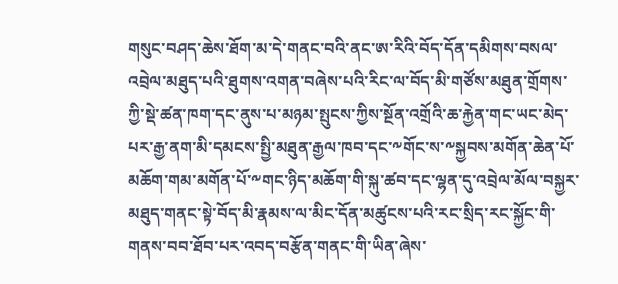གསུང་བཤད་ཆེས་ཐོག་མ་དེ་གནང་བའི་ནང་ཨ་རིའི་བོད་དོན་དམིགས་བསལ་འབྲེལ་མཐུད་པའི་ཐུགས་འགན་བཞེས་པའི་རིང་ལ་བོད་མི་གཙོས་མཐུན་གྲོགས་ཀྱི་སྡེ་ཚན་ཁག་དང་ནུས་པ་མཉམ་སྤུངས་ཀྱིས་སྔོན་འགྲོའི་ཆ་རྐྱེན་གང་ཡང་མེད་པར་རྒྱ་ནག་མི་དམངས་སྤྱི་མཐུན་རྒྱལ་ཁབ་དང་༸གོང་ས་༸སྐྱབས་མགོན་ཆེན་པོ་མཆོག་གམ་མགོན་པོ་༸གང་ཉིད་མཆོག་གི་སྐུ་ཚབ་དང་ལྷན་དུ་འབྲེལ་མོལ་བསྐྱར་མཐུད་གནང་སྟེ་བོད་མི་རྣམས་ལ་མིང་དོན་མཚུངས་པའི་རང་སྲིད་རང་སྐྱོང་གི་གནས་བབ་ཐོབ་པར་འབད་བརྩོན་གནང་གི་ཡིན་ཞེས་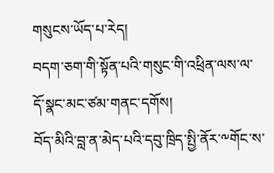གསུངས་ཡོད་པ་རེད།
བདག་ཅག་གི་སྟོན་པའི་གསུང་གི་འཕྲིན་ལས་ལ་དོ་སྣང་མང་ཙམ་གནང་དགོས།
བོད་མིའི་བླ་ན་མེད་པའི་དབུ་ཁྲིད་སྤྱི་ནོར་༸གོང་ས་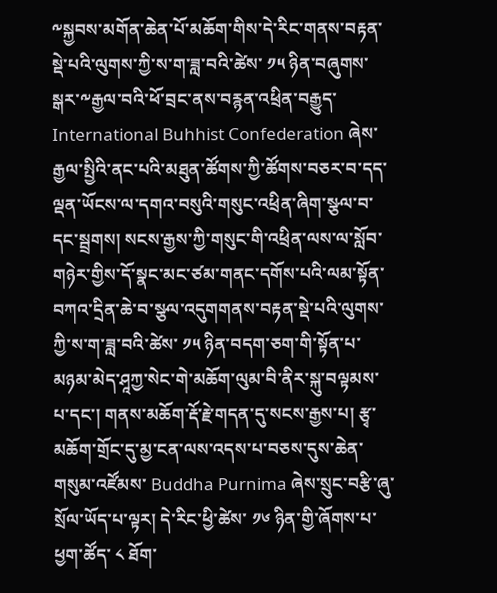༸སྐྱབས་མགོན་ཆེན་པོ་མཆོག་གིས་དེ་རིང་གནས་བརྟན་སྡེ་པའི་ལུགས་ཀྱི་ས་ག་ཟླ་བའི་ཚེས་ ༡༥ ཉིན་བཞུགས་སྒར་༸རྒྱལ་བའི་ཕོ་བྲང་ནས་བརྙན་འཕྲིན་བརྒྱུད་International Buhhist Confederation ཞེས་རྒྱལ་སྤྱིའི་ནང་པའི་མཐུན་ཚོགས་ཀྱི་ཚོགས་བཅར་བ་དད་ལྡན་ཡོངས་ལ་དགའ་བསུའི་གསུང་འཕྲིན་ཞིག་སྩལ་བ་དང་སྦྲགས། སངས་རྒྱས་ཀྱི་གསུང་གི་འཕྲིན་ལས་ལ་སློབ་གཉེར་གྱིས་དོ་སྣང་མང་ཙམ་གནང་དགོས་པའི་ལམ་སྟོན་བཀའ་དྲིན་ཆེ་བ་སྩལ་འདུགགནས་བརྟན་སྡེ་པའི་ལུགས་ཀྱི་ས་ག་ཟླ་བའི་ཚེས་ ༡༥ ཉིན་བདག་ཅག་གི་སྟོན་པ་མཉམ་མེད་ཤཱཀྱ་སེང་གེ་མཆོག་ལུམ་བི་ནིར་སྐུ་བལྟམས་པ་དང་། གནས་མཆོག་རྡོ་རྗེ་གདན་དུ་སངས་རྒྱས་པ། རྩྭ་མཆོག་གྲོང་དུ་མྱ་ངན་ལས་འདས་པ་བཅས་དུས་ཆེན་གསུམ་འཛོམས་ Buddha Purnima ཞེས་སྲུང་བརྩི་ཞུ་སྲོལ་ཡོད་པ་ལྟར། དེ་རིང་ཕྱི་ཚེས་ ༡༦ ཉིན་གྱི་ཞོགས་པ་ཕྱག་ཚོད་ ༨ ཐོག་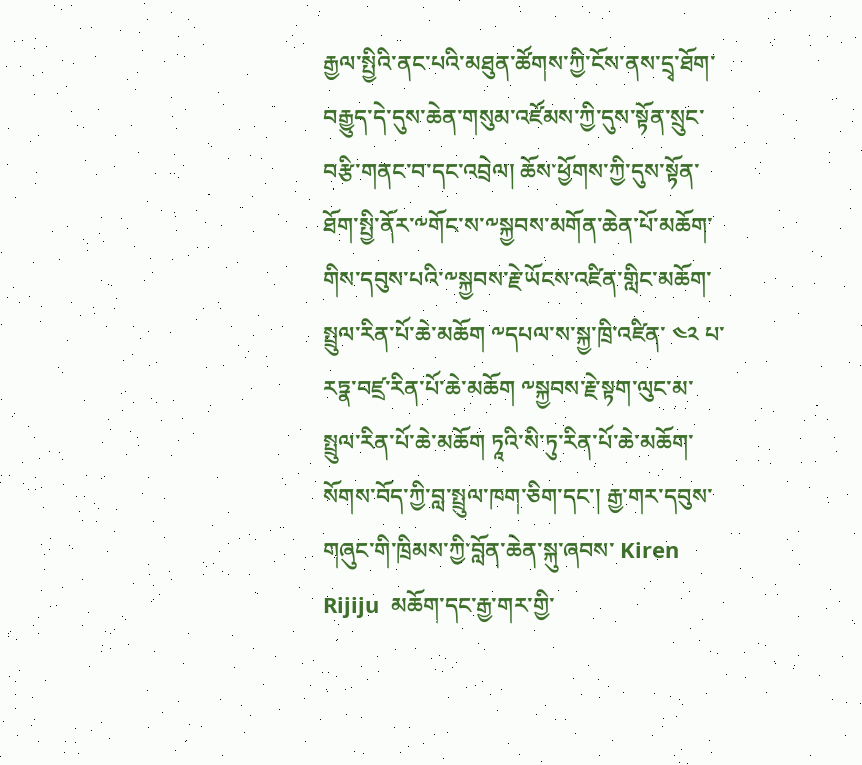རྒྱལ་སྤྱིའི་ནང་པའི་མཐུན་ཚོགས་ཀྱི་ངོས་ནས་དྲྭ་ཐོག་བརྒྱུད་དེ་དུས་ཆེན་གསུམ་འཛོམས་ཀྱི་དུས་སྟོན་སྲུང་བརྩི་གནང་བ་དང་འབྲེལ། ཆོས་ཕྱོགས་ཀྱི་དུས་སྟོན་ཐོག་སྤྱི་ནོར་༸གོང་ས་༸སྐྱབས་མགོན་ཆེན་པོ་མཆོག་གིས་དབུས་པའི་༸སྐྱབས་རྗེ་ཡོངས་འཛིན་གླིང་མཆོག་སྤྲུལ་རིན་པོ་ཆེ་མཆོག ༸དཔལ་ས་སྐྱ་ཁྲི་འཛིན་ ༤༢ པ་རཏྣ་བཛྲ་རིན་པོ་ཆེ་མཆོག ༸སྐྱབས་རྗེ་སྟག་ལུང་མ་སྤྲུལ་རིན་པོ་ཆེ་མཆོག ཏཱའི་སི་ཏུ་རིན་པོ་ཆེ་མཆོག་སོགས་བོད་ཀྱི་བླ་སྤྲུལ་ཁག་ཅིག་དང་། རྒྱ་གར་དབུས་གཞུང་གི་ཁྲིམས་ཀྱི་བློན་ཆེན་སྐུ་ཞབས་ Kiren Rijiju  མཆོག་དང་རྒྱ་གར་གྱི་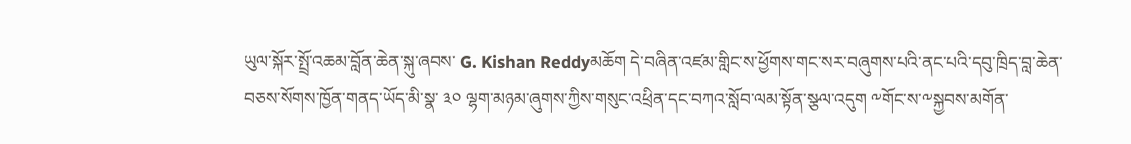ཡུལ་སྐོར་སྤྲོ་འཆམ་བློན་ཆེན་སྐུ་ཞབས་ G. Kishan Reddyམཆོག དེ་བཞིན་འཛམ་གླིང་ས་ཕྱོགས་གང་སར་བཞུགས་པའི་ནང་པའི་དབུ་ཁྲིད་བླ་ཆེན་བཅས་སོགས་ཁྱོན་གནད་ཡོད་མི་སྣ་ ༣༠ ལྷག་མཉམ་ཞུགས་ཀྱིས་གསུང་འཕྲིན་དང་བཀའ་སློབ་ལམ་སྟོན་སྩལ་འདུག ༸གོང་ས་༸སྐྱབས་མགོན་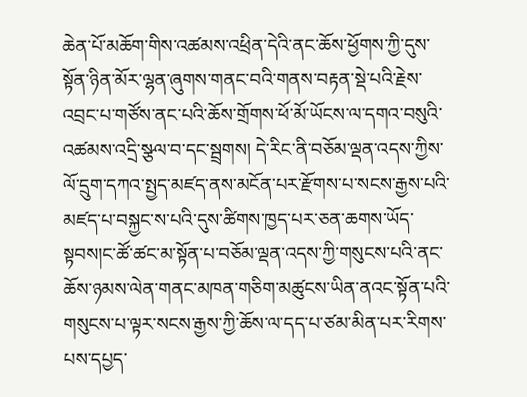ཆེན་པོ་མཆོག་གིས་འཚམས་འཕྲིན་དེའི་ནང་ཆོས་ཕྱོགས་ཀྱི་དུས་སྟོན་ཉིན་མོར་ལྷན་ཞུགས་གནང་བའི་གནས་བརྟན་སྡེ་པའི་རྗེས་འབྲང་པ་གཙོས་ནང་པའི་ཆོས་གྲོགས་ཕོ་མོ་ཡོངས་ལ་དགའ་བསུའི་འཚམས་འདྲི་སྩལ་བ་དང་སྦྲགས། དེ་རིང་ནི་བཅོམ་ལྡན་འདས་ཀྱིས་ལོ་དྲུག་དཀའ་སྤྱད་མཛད་ནས་མངོན་པར་རྫོགས་པ་སངས་རྒྱས་པའི་མཛད་པ་བསྐྱང་ས་པའི་དུས་ཚིགས་ཁྱད་པར་ཅན་ཆགས་ཡོད་སྟབས།ང་ཚོ་ཚང་མ་སྟོན་པ་བཅོམ་ལྡན་འདས་ཀྱི་གསུངས་པའི་ནང་ཆོས་ཉམས་ལེན་གནང་མཁན་གཅིག་མཚུངས་ཡིན་ནའང་སྟོན་པའི་གསུངས་པ་ལྟར་སངས་རྒྱས་ཀྱི་ཆོས་ལ་དད་པ་ཙམ་མིན་པར་རིགས་པས་དཔྱད་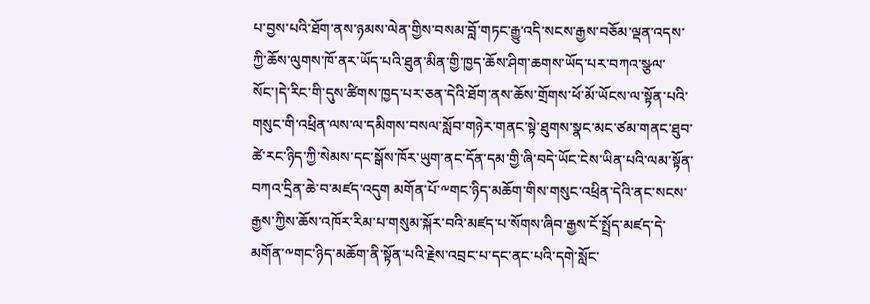པ་བྱས་པའི་ཐོག་ནས་ཉམས་ལེན་གྱིས་བསམ་བློ་གཏང་རྒྱུ་འདི་སངས་རྒྱས་བཅོམ་ལྡན་འདས་ཀྱི་ཆོས་ལུགས་ཁོ་ནར་ཡོད་པའི་ཐུན་མིན་གྱི་ཁྱད་ཆོས་ཤིག་ཆགས་ཡོད་པར་བཀའ་སྩལ་སོང་།དེ་རིང་གི་དུས་ཚིགས་ཁྱད་པར་ཅན་དེའི་ཐོག་ནས་ཆོས་གྲོགས་ཕོ་མོ་ཡོངས་ལ་སྟོན་པའི་གསུང་གི་འཕྲིན་ལས་ལ་དམིགས་བསལ་སློབ་གཉེར་གནང་སྟེ་ཐུགས་སྣང་མང་ཙམ་གནང་ཐུབ་ཚེ་རང་ཉིད་ཀྱི་སེམས་དང་སྒོས་ཁོར་ཡུག་ནང་དོན་དམ་གྱི་ཞི་བདེ་ཡོང་ངེས་ཡིན་པའི་ལམ་སྟོན་བཀའ་དྲིན་ཆེ་བ་མཛད་འདུག མགོན་པོ་༸གང་ཉིད་མཆོག་གིས་གསུང་འཕྲིན་དེའི་ནང་སངས་རྒྱས་ཀྱིས་ཆོས་འཁོར་རིམ་པ་གསུམ་སྐོར་བའི་མཛད་པ་སོགས་ཞིབ་རྒྱས་ངོ་སྤྲོད་མཛད་དེ་མགོན་༸གང་ཉིད་མཆོག་ནི་སྟོན་པའི་རྗེས་འབྲང་པ་དང་ནང་པའི་དགེ་སློང་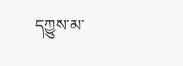དཀྱུས་མ་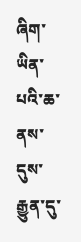ཞིག་ཡིན་པའི་ཆ་ནས་དུས་རྒྱུན་དུ་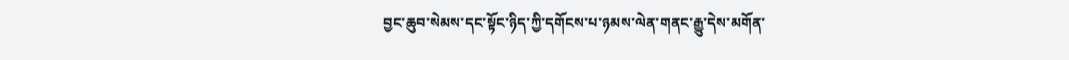བྱང་ཆུབ་སེམས་དང་སྟོང་ཉིད་ཀྱི་དགོངས་པ་ཉམས་ལེན་གནང་རྒྱུ་དེས་མགོན་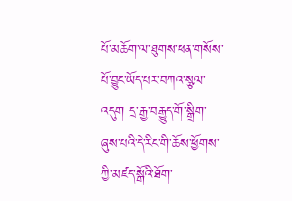པོ་མཆོག་ལ་ཐུགས་ཕན་གསོས་པོ་བྱུང་ཡོད་པར་བཀའ་སྩལ་འདུག དྲ་རྒྱ་བརྒྱུད་གོ་སྒྲིག་ཞུས་པའི་དེ་རིང་གི་ཆོས་ཕྱོགས་ཀྱི་མཛད་སྒོའི་ཐོག་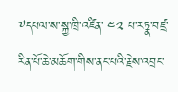༸དཔལ་ས་སྐྱ་ཁྲི་འཛིན་ ༤༢ པ་རཏྣ་བཛྲ་རིན་པོ་ཆེ་མཆོག་གིས་ནང་པའི་རྗེས་འབྲང་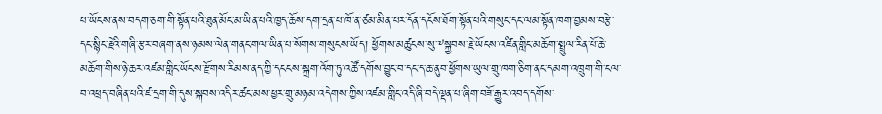པ་ཡོངས་ནས་བདག་ཅག་གི་སྟོན་པའི་ཐུན་མོང་མ་ཡིན་པའི་ཁྱད་ཆོས་དག་དྲན་པ་ཁོ་ན་ཙམ་མིན་པར་དོན་དངོས་ཐོག་སྟོན་པའི་གསུང་དང་ལམ་སྟོན་ཁག་བྱམས་བརྩེ་དང་སྙིང་རྗེའི་གཞི་རྩར་བཞག་ནས་ཉམས་ལེན་གནང་གལ་ཡིན་པ་སོགས་གསུངས་ཡོད། ཕྱོགས་མཚུངས་སུ་༸སྐྱབས་རྗེ་ཡོངས་འཛིན་གླིང་མཆོག་སྤྲུལ་རིན་པོ་ཆེ་མཆོག་གིས་ཉེ་ཆར་འཛམ་གླིང་ཡོངས་རྫོགས་རིམས་ནད་ཀྱི་དངངས་སྐྲག་འོག་ཏུ་འཚོ་དགོས་བྱུང་བ་དང་ད་ཆ་ནུབ་ཕྱོགས་ཡུལ་གྲུ་ཁག་ཅིག་ནང་དམག་འཁྲུག་གི་ངལ་བ་འཕྲད་བཞིན་པའི་ཛ་དྲག་གི་དུས་སྐབས་འདིར་ཚང་མས་ཕྱར་གྲུ་མཉམ་འདེགས་ཀྱིས་འཛམ་གླིང་འདི་ཞི་བདེ་ལྡན་པ་ཞིག་བཟོ་རྒྱུར་འབད་དགོས་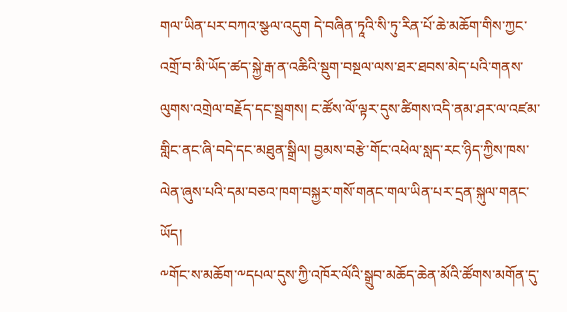གལ་ཡིན་པར་བཀའ་སྩལ་འདུག དེ་བཞིན་ཏཱའི་སི་ཏུ་རིན་པོ་ཆེ་མཆོག་གིས་ཀྱང་འགྲོ་བ་མི་ཡོད་ཚད་སྐྱེ་རྒ་ན་འཆིའི་སྡུག་བསྔལ་ལས་ཐར་ཐབས་མེད་པའི་གནས་ལུགས་འགྲེལ་བརྗོད་དང་སྦྲགས། ང་ཚོས་ལོ་ལྟར་དུས་ཚིགས་འདི་ནམ་ཤར་ལ་འཛམ་གླིང་ནང་ཞི་བདེ་དང་མཐུན་སྒྲིལ། བྱམས་བརྩེ་གོང་འཕེལ་སླད་རང་ཉིད་ཀྱིས་ཁས་ལེན་ཞུས་པའི་དམ་བཅའ་ཁག་བསྐྱར་གསོ་གནང་གལ་ཡིན་པར་དྲན་སྐུལ་གནང་ཡོད།
༸གོང་ས་མཆོག་༸དཔལ་དུས་ཀྱི་འཁོར་ལོའི་སྒྲུབ་མཆོད་ཆེན་མོའི་ཚོགས་མགོན་དུ་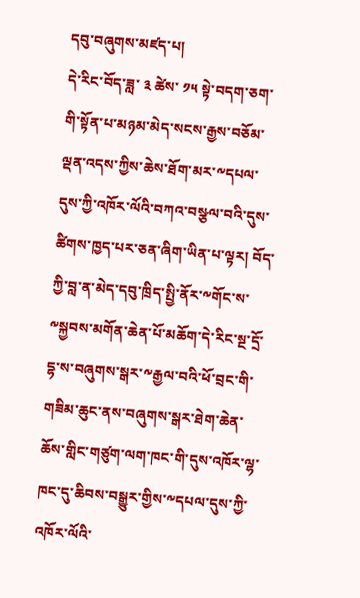དབུ་བཞུགས་མཛད་པ།
དེ་རིང་བོད་ཟླ་ ༣ ཚེས་ ༡༥ སྟེ་བདག་ཅག་གི་སྟོན་པ་མཉམ་མེད་སངས་རྒྱས་བཅོམ་ལྡན་འདས་ཀྱིས་ཆེས་ཐོག་མར་༸དཔལ་དུས་ཀྱི་འཁོར་ལོའི་བཀའ་བསྩལ་བའི་དུས་ཚིགས་ཁྱད་པར་ཅན་ཞིག་ཡིན་པ་ལྟར། བོད་ཀྱི་བླ་ན་མེད་དབུ་ཁྲིད་སྤྱི་ནོར་༸གོང་ས་༸སྐྱབས་མགོན་ཆེན་པོ་མཆོག་དེ་རིང་སྔ་དྲོ་དྷ་ས་བཞུགས་སྒར་༸རྒྱལ་བའི་ཕོ་བྲང་གི་གཟིམ་ཆུང་ནས་བཞུགས་སྒར་ཐེག་ཆེན་ཆོས་གླིང་གཙུག་ལག་ཁང་གི་དུས་འཁོར་ལྷ་ཁང་དུ་ཆིབས་བསྒྱུར་གྱིས་༸དཔལ་དུས་ཀྱི་འཁོར་ལོའི་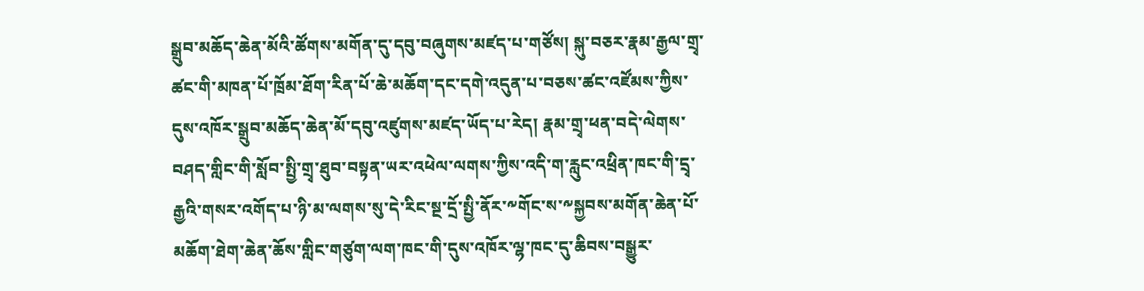སྒྲུབ་མཆོད་ཆེན་མོའི་ཚོགས་མགོན་དུ་དབུ་བཞུགས་མཛད་པ་གཙོས། སྐུ་བཅར་རྣམ་རྒྱལ་གྲྭ་ཚང་གི་མཁན་པོ་ཁྲོམ་ཐོག་རིན་པོ་ཆེ་མཆོག་དང་དགེ་འདུན་པ་བཅས་ཚང་འཛོམས་ཀྱིས་དུས་འཁོར་སྒྲུབ་མཆོད་ཆེན་མོ་དབུ་འཛུགས་མཛད་ཡོད་པ་རེད། རྣམ་གྲྭ་ཕན་བདེ་ལེགས་བཤད་གླིང་གི་སློབ་སྤྱི་གྲྭ་ཐུབ་བསྟན་ཡར་འཕེལ་ལགས་ཀྱིས་འདི་ག་རླུང་འཕྲིན་ཁང་གི་དྲྭ་རྒྱའི་གསར་འགོད་པ་ཉི་མ་ལགས་སུ་དེ་རིང་སྔ་དྲོ་སྤྱི་ནོར་༸གོང་ས་༸སྐྱབས་མགོན་ཆེན་པོ་མཆོག་ཐེག་ཆེན་ཆོས་གླིང་གཙུག་ལག་ཁང་གི་དུས་འཁོར་ལྷ་ཁང་དུ་ཆིབས་བསྒྱུར་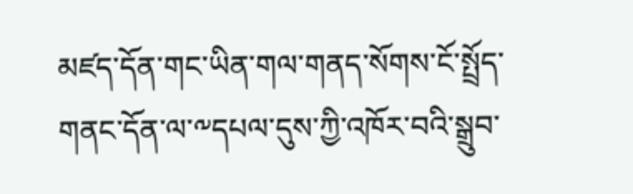མཛད་དོན་གང་ཡིན་གལ་གནད་སོགས་ངོ་སྤྲོད་གནང་དོན་ལ་༸དཔལ་དུས་ཀྱི་འཁོར་བའི་སྒྲུབ་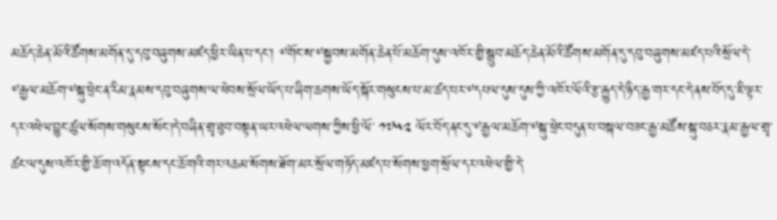མཆོད་ཆེན་མོའི་ཚོགས་མགོན་དུ་དབུ་བཞུགས་མཛད་ཕྱིར་ཡིན་པ་དང་། ༸གོང་ས་༸སྐྱབས་མགོན་ཆེན་པོ་མཆོག་དུས་འཁོར་གྱི་སྒྲུབ་མཆོད་ཆེན་མོའི་ཚོགས་མགོན་དུ་དབུ་བཞུགས་མཛད་པའི་སྲོལ་དེ་༸རྒྱལ་མཆོག་༸སྐུ་ཕྲེང་ན་རིམ་རྣམས་དབུ་བཞུགས་ལ་ཕེབས་སྲོལ་ཡོད་པ་ཞིག་ཆགས་ཡོད་སྐོར་གསུངས་པ་མ་ཚད་པར་༸དཔལ་དུས་དུས་ཀྱི་འཁོར་ལོའི་རྩ་རྒྱུད་དེ་ཉིད་རྒྱ་གར་དང་དེ་ནས་བོད་དུ་ཇི་ལྟར་དར་འཕེལ་བྱུང་ཚུལ་སོགས་གསུངས་སོང་།དེ་བཞིན་གྲྭ་ཐུབ་བསྟན་ཡར་འཕེལ་ལགས་ཀྱིས་ཕྱི་ལོ་ ༡༧༥༢ ལོར་བོད་ནང་དུ་༸རྒྱལ་མཆོག་༸སྐུ་ཕྲེང་བདུན་པ་བསྐལ་བཟང་རྒྱ་མཚོས་སྐུ་བཅར་རྣམ་རྒྱལ་གྲྭ་ཚང་ལ་དུས་འཁོར་གྱི་ཆོ་ག་འདོན་སྟངས་དང་ཆོ་གའི་གར་འཆམ་སོགས་ཐོག་མར་སྲོལ་གཏོད་མཛད་པ་སོགས་ཕྱག་སྲོལ་དར་འཕེལ་གྱི་དེ་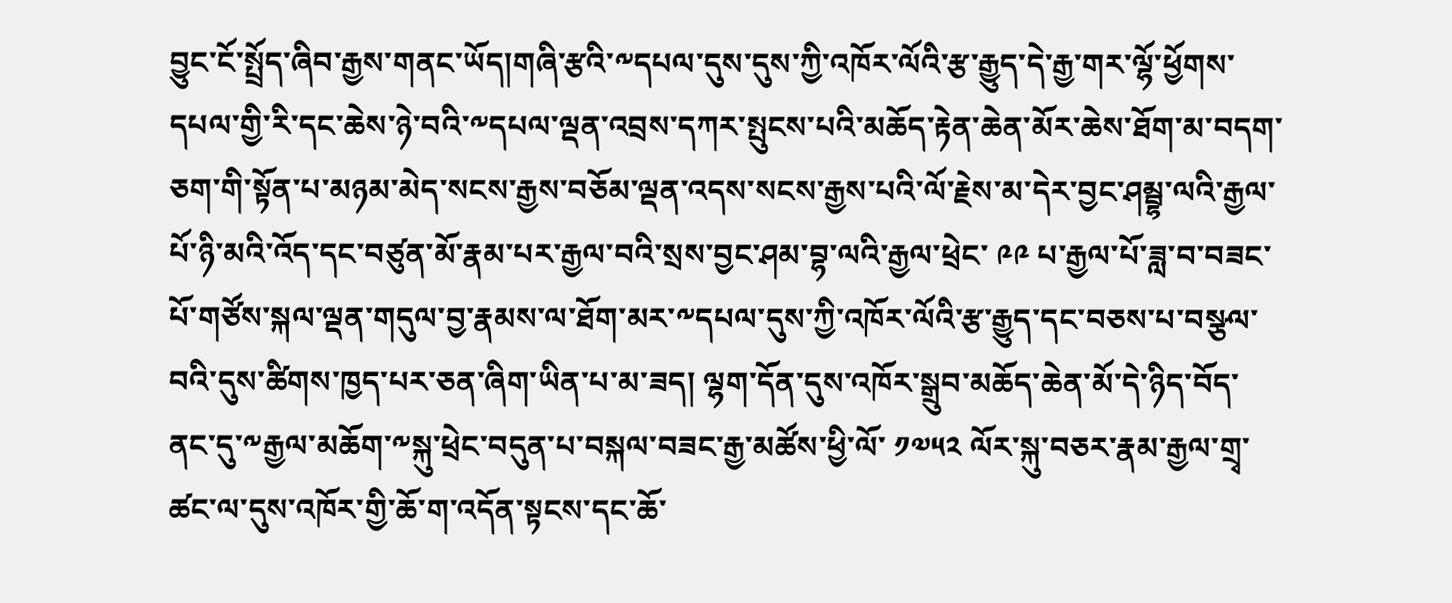བྱུང་ངོ་སྤྲོད་ཞིབ་རྒྱས་གནང་ཡོད།གཞི་རྩའི་༸དཔལ་དུས་དུས་ཀྱི་འཁོར་ལོའི་རྩ་རྒྱུད་དེ་རྒྱ་གར་ལྷོ་ཕྱོགས་དཔལ་གྱི་རི་དང་ཆེས་ཉེ་བའི་༸དཔལ་ལྡན་འབྲས་དཀར་སྤུངས་པའི་མཆོད་རྟེན་ཆེན་མོར་ཆེས་ཐོག་མ་བདག་ཅག་གི་སྟོན་པ་མཉམ་མེད་སངས་རྒྱས་བཅོམ་ལྡན་འདས་སངས་རྒྱས་པའི་ལོ་རྗེས་མ་དེར་བྱང་ཤམྦྷ་ལའི་རྒྱལ་པོ་ཉི་མའི་འོད་དང་བཙུན་མོ་རྣམ་པར་རྒྱལ་བའི་སྲས་བྱང་ཤམ་བྷ་ལའི་རྒྱལ་ཕྲེང་ ༩༩ པ་རྒྱལ་པོ་ཟླ་བ་བཟང་པོ་གཙོས་སྐལ་ལྡན་གདུལ་བྱ་རྣམས་ལ་ཐོག་མར་༸དཔལ་དུས་ཀྱི་འཁོར་ལོའི་རྩ་རྒྱུད་དང་བཅས་པ་བསྩལ་བའི་དུས་ཚིགས་ཁྱད་པར་ཅན་ཞིག་ཡིན་པ་མ་ཟད། ལྷག་དོན་དུས་འཁོར་སྒྲུབ་མཆོད་ཆེན་མོ་དེ་ཉིད་བོད་ནང་དུ་༸རྒྱལ་མཆོག་༸སྐུ་ཕྲེང་བདུན་པ་བསྐལ་བཟང་རྒྱ་མཚོས་ཕྱི་ལོ་ ༡༧༥༢ ལོར་སྐུ་བཅར་རྣམ་རྒྱལ་གྲྭ་ཚང་ལ་དུས་འཁོར་གྱི་ཆོ་ག་འདོན་སྟངས་དང་ཆོ་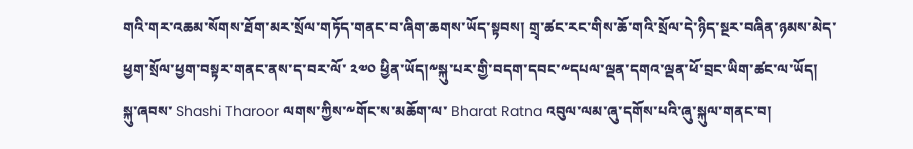གའི་གར་འཆམ་སོགས་ཐོག་མར་སྲོལ་གཏོད་གནང་བ་ཞིག་ཆགས་ཡོད་སྟབས། གྲྭ་ཚང་རང་གིས་ཆོ་གའི་སྲོལ་དེ་ཉིད་སྔར་བཞིན་ཉམས་མེད་ཕྱག་སྲོལ་ཕྱག་བསྟར་གནང་ནས་ད་བར་ལོ་ ༢༧༠ ཕྱིན་ཡོད།༸སྐུ་པར་གྱི་བདག་དབང་༸དཔལ་ལྡན་དགའ་ལྡན་ཕོ་བྲང་ཡིག་ཚང་ལ་ཡོད།
སྐུ་ཞབས་ Shashi Tharoor ལགས་ཀྱིས་༸གོང་ས་མཆོག་ལ་ Bharat Ratna འབུལ་ལམ་ཞུ་དགོས་པའི་ཞུ་སྐུལ་གནང་བ།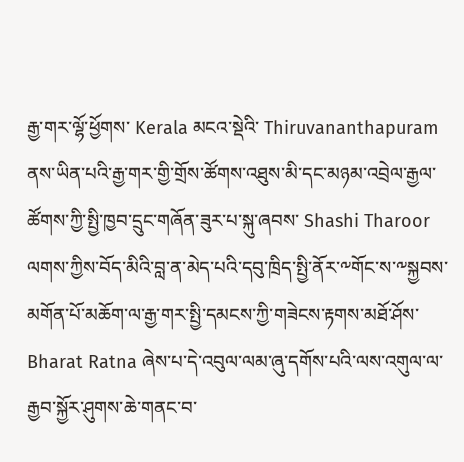རྒྱ་གར་ལྷོ་ཕྱོགས་ Kerala མངའ་སྡེའི་ Thiruvananthapuram ནས་ཡིན་པའི་རྒྱ་གར་གྱི་གྲོས་ཚོགས་འཐུས་མི་དང་མཉམ་འབྲེལ་རྒྱལ་ཚོགས་ཀྱི་སྤྱི་ཁྱབ་དྲུང་གཞོན་ཟུར་པ་སྐུ་ཞབས་ Shashi Tharoor ལགས་ཀྱིས་བོད་མིའི་བླ་ན་མེད་པའི་དབུ་ཁྲིད་སྤྱི་ནོར་༸གོང་ས་༸སྐྱབས་མགོན་པོ་མཆོག་ལ་རྒྱ་གར་སྤྱི་དམངས་ཀྱི་གཟེངས་རྟགས་མཐོ་ཤོས་ Bharat Ratna ཞེས་པ་དེ་འབུལ་ལམ་ཞུ་དགོས་པའི་ལས་འགུལ་ལ་རྒྱབ་སྐྱོར་ཤུགས་ཆེ་གནང་བ་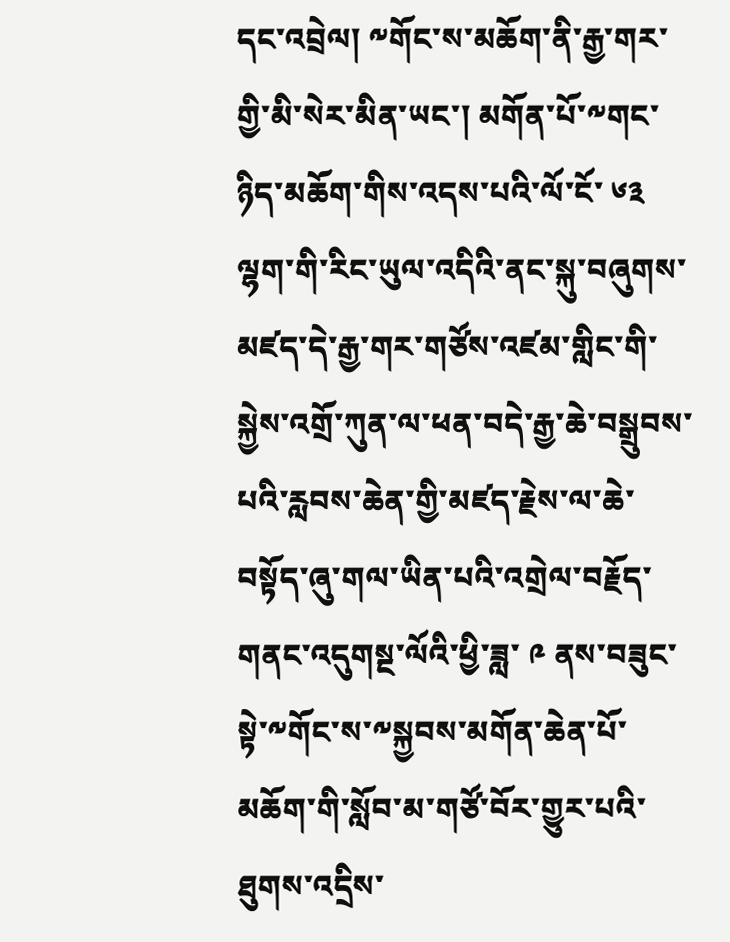དང་འབྲེལ། ༸གོང་ས་མཆོག་ནི་རྒྱ་གར་གྱི་མི་སེར་མིན་ཡང་། མགོན་པོ་༸གང་ཉིད་མཆོག་གིས་འདས་པའི་ལོ་ངོ་ ༦༣ ལྷག་གི་རིང་ཡུལ་འདིའི་ནང་སྐུ་བཞུགས་མཛད་དེ་རྒྱ་གར་གཙོས་འཛམ་གླིང་གི་སྐྱེས་འགྲོ་ཀུན་ལ་ཕན་བདེ་རྒྱ་ཆེ་བསྒྲུབས་པའི་རླབས་ཆེན་གྱི་མཛད་རྗེས་ལ་ཆེ་བསྟོད་ཞུ་གལ་ཡིན་པའི་འགྲེལ་བརྗོད་གནང་འདུགསྔ་ལོའི་ཕྱི་ཟླ་ ༩ ནས་བཟུང་སྟེ་༸གོང་ས་༸སྐྱབས་མགོན་ཆེན་པོ་མཆོག་གི་སློབ་མ་གཙོ་བོར་གྱུར་པའི་ཐུགས་འདྲིས་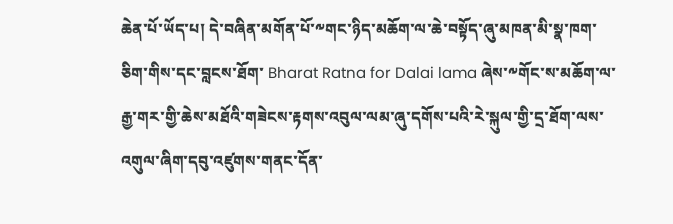ཆེན་པོ་ཡོད་པ། དེ་བཞིན་མགོན་པོ་༸གང་ཉིད་མཆོག་ལ་ཆེ་བསྟོད་ཞུ་མཁན་མི་སྣ་ཁག་ཅིག་གིས་དང་བླངས་ཐོག་ Bharat Ratna for Dalai lama ཞེས་༸གོང་ས་མཆོག་ལ་རྒྱ་གར་གྱི་ཆེས་མཐོའི་གཟེངས་རྟགས་འབུལ་ལམ་ཞུ་དགོས་པའི་རེ་སྐུལ་གྱི་དྲ་ཐོག་ལས་འགུལ་ཞིག་དབུ་འཛུགས་གནང་དོན་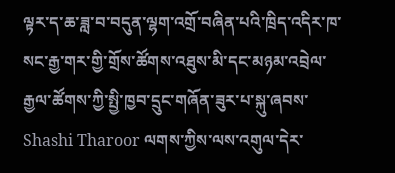ལྟར་ད་ཆ་ཟླ་བ་བདུན་ལྷག་འགྲོ་བཞིན་པའི་ཁྲིད་འདིར་ཁ་སང་རྒྱ་གར་གྱི་གྲོས་ཚོགས་འཐུས་མི་དང་མཉམ་འབྲེལ་རྒྱལ་ཚོགས་ཀྱི་སྤྱི་ཁྱབ་དྲུང་གཞོན་ཟུར་པ་སྐུ་ཞབས་ Shashi Tharoor ལགས་ཀྱིས་ལས་འགུལ་དེར་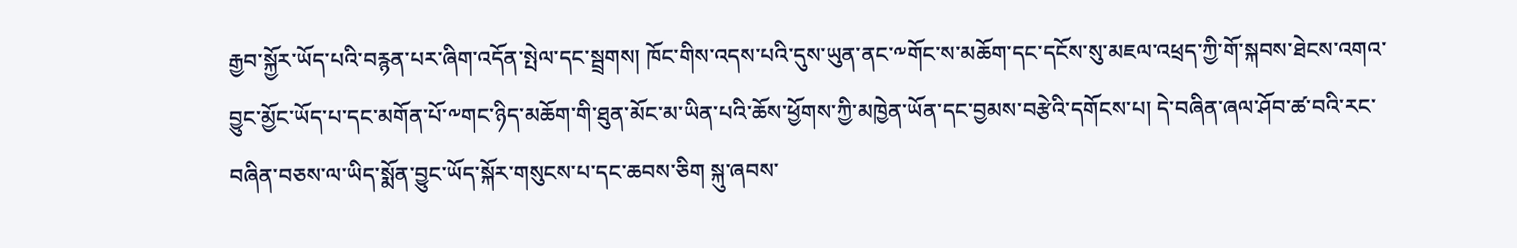རྒྱབ་སྐྱོར་ཡོད་པའི་བརྙན་པར་ཞིག་འདོན་སྤེལ་དང་སྦྲགས། ཁོང་གིས་འདས་པའི་དུས་ཡུན་ནང་༸གོང་ས་མཆོག་དང་དངོས་སུ་མཇལ་འཕྲད་ཀྱི་གོ་སྐབས་ཐེངས་འགའ་བྱུང་མྱོང་ཡོད་པ་དང་མགོན་པོ་༸གང་ཉིད་མཆོག་གི་ཐུན་མོང་མ་ཡིན་པའི་ཆོས་ཕྱོགས་ཀྱི་མཁྱེན་ཡོན་དང་བྱམས་བརྩེའི་དགོངས་པ། དེ་བཞིན་ཞལ་ཤོབ་ཚ་བའི་རང་བཞིན་བཅས་ལ་ཡིད་སྨོན་བྱུང་ཡོད་སྐོར་གསུངས་པ་དང་ཆབས་ཅིག སྐུ་ཞབས་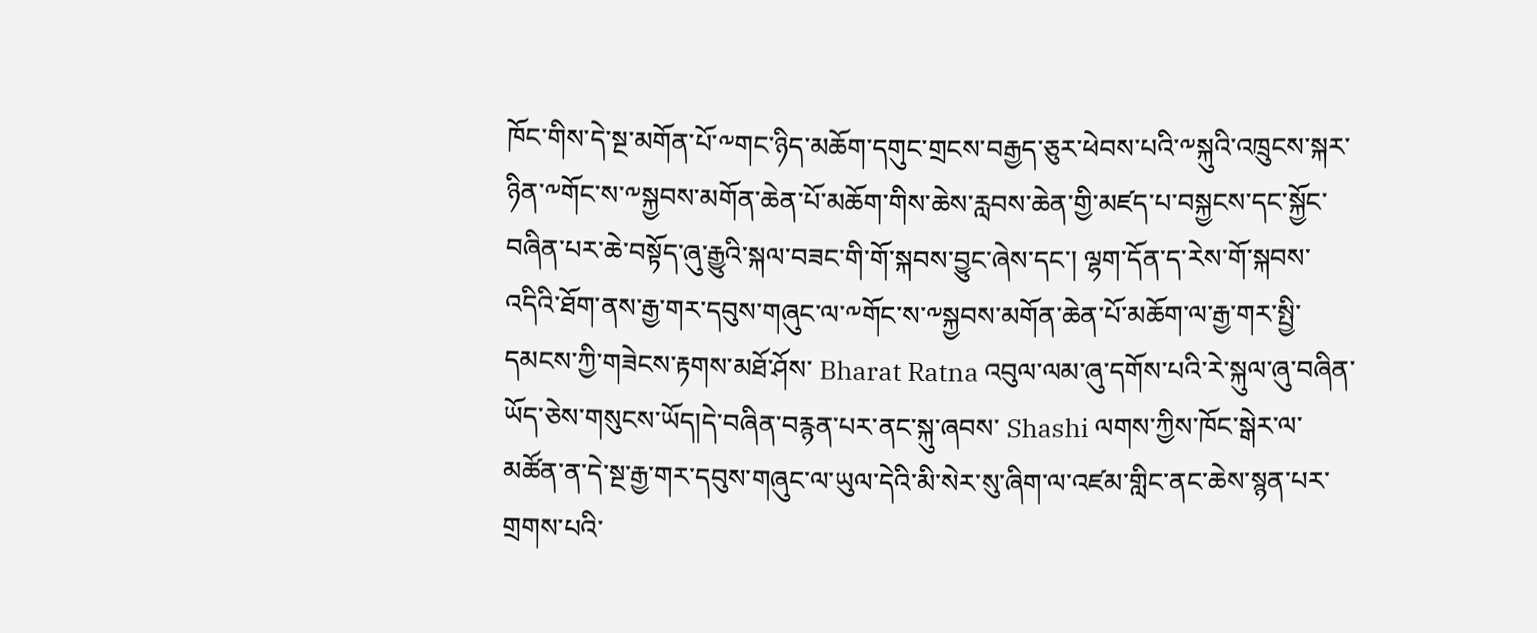ཁོང་གིས་དེ་སྔ་མགོན་པོ་༸གང་ཉིད་མཆོག་དགུང་གྲངས་བརྒྱད་ཅུར་ཕེབས་པའི་༸སྐུའི་འཁྲུངས་སྐར་ཉིན་༸གོང་ས་༸སྐྱབས་མགོན་ཆེན་པོ་མཆོག་གིས་ཆེས་རླབས་ཆེན་གྱི་མཛད་པ་བསྐྱངས་དང་སྐྱོང་བཞིན་པར་ཆེ་བསྟོད་ཞུ་རྒྱུའི་སྐལ་བཟང་གི་གོ་སྐབས་བྱུང་ཞེས་དང་། ལྷག་དོན་ད་རེས་གོ་སྐབས་འདིའི་ཐོག་ནས་རྒྱ་གར་དབུས་གཞུང་ལ་༸གོང་ས་༸སྐྱབས་མགོན་ཆེན་པོ་མཆོག་ལ་རྒྱ་གར་སྤྱི་དམངས་ཀྱི་གཟེངས་རྟགས་མཐོ་ཤོས་ Bharat Ratna འབུལ་ལམ་ཞུ་དགོས་པའི་རེ་སྐུལ་ཞུ་བཞིན་ཡོད་ཅེས་གསུངས་ཡོད།དེ་བཞིན་བརྙན་པར་ནང་སྐུ་ཞབས་ Shashi ལགས་ཀྱིས་ཁོང་སྒེར་ལ་མཚོན་ན་དེ་སྔ་རྒྱ་གར་དབུས་གཞུང་ལ་ཡུལ་དེའི་མི་སེར་སུ་ཞིག་ལ་འཛམ་གླིང་ནང་ཆེས་སྙན་པར་གྲགས་པའི་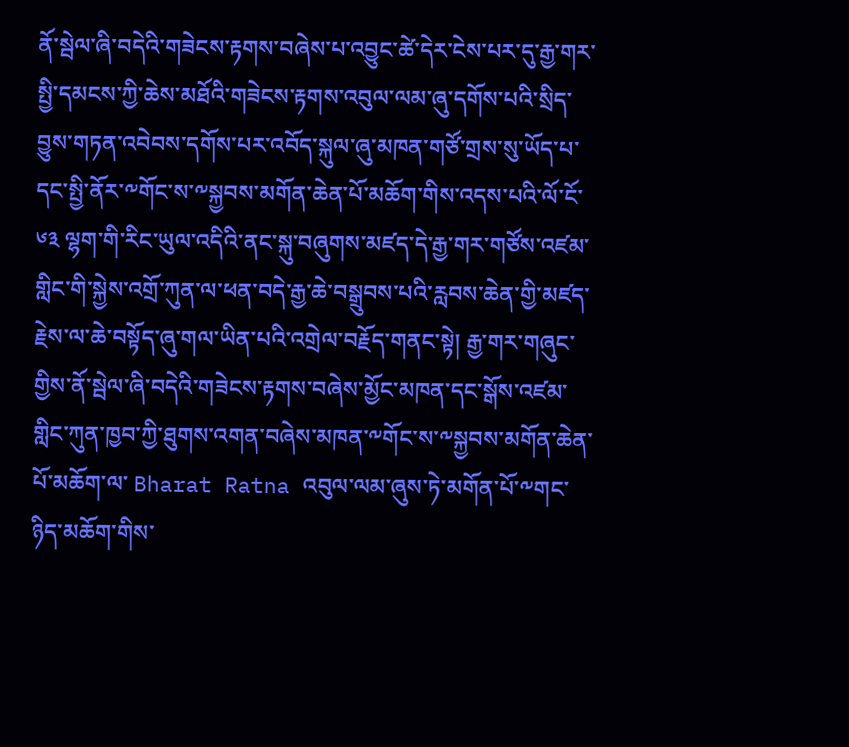ནོ་སྦེལ་ཞི་བདེའི་གཟེངས་རྟགས་བཞེས་པ་འབྱུང་ཚེ་དེར་ངེས་པར་དུ་རྒྱ་གར་སྤྱི་དམངས་ཀྱི་ཆེས་མཐོའི་གཟེངས་རྟགས་འབུལ་ལམ་ཞུ་དགོས་པའི་སྲིད་བྱུས་གཏན་འབེབས་དགོས་པར་འབོད་སྐུལ་ཞུ་མཁན་གཙོ་གྲས་སུ་ཡོད་པ་དང་སྤྱི་ནོར་༸གོང་ས་༸སྐྱབས་མགོན་ཆེན་པོ་མཆོག་གིས་འདས་པའི་ལོ་ངོ་ ༦༣ ལྷག་གི་རིང་ཡུལ་འདིའི་ནང་སྐུ་བཞུགས་མཛད་དེ་རྒྱ་གར་གཙོས་འཛམ་གླིང་གི་སྐྱེས་འགྲོ་ཀུན་ལ་ཕན་བདེ་རྒྱ་ཆེ་བསྒྲུབས་པའི་རླབས་ཆེན་གྱི་མཛད་རྗེས་ལ་ཆེ་བསྟོད་ཞུ་གལ་ཡིན་པའི་འགྲེལ་བརྗོད་གནང་སྟེ། རྒྱ་གར་གཞུང་གྱིས་ནོ་སྦེལ་ཞི་བདེའི་གཟེངས་རྟགས་བཞེས་མྱོང་མཁན་དང་སྒོས་འཛམ་གླིང་ཀུན་ཁྱབ་ཀྱི་ཐུགས་འགན་བཞེས་མཁན་༸གོང་ས་༸སྐྱབས་མགོན་ཆེན་པོ་མཆོག་ལ་ Bharat Ratna འབུལ་ལམ་ཞུས་ཏེ་མགོན་པོ་༸གང་ཉིད་མཆོག་གིས་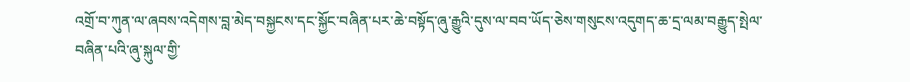འགྲོ་བ་ཀུན་ལ་ཞབས་འདེགས་བླ་མེད་བསྐྱངས་དང་སྐྱོང་བཞིན་པར་ཆེ་བསྟོད་ཞུ་རྒྱུའི་དུས་ལ་བབ་ཡོད་ཅེས་གསུངས་འདུགད་ཆ་དྲ་ལམ་བརྒྱུད་སྤེལ་བཞིན་པའི་ཞུ་སྐུལ་གྱི་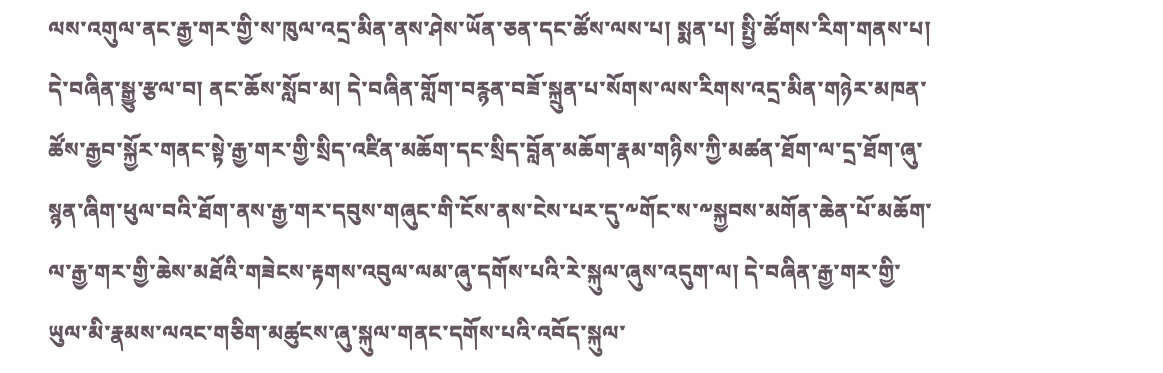ལས་འགུལ་ནང་རྒྱ་གར་གྱི་ས་ཁུལ་འདྲ་མིན་ནས་ཤེས་ཡོན་ཅན་དང་ཚོས་ལས་པ། སྨན་པ། སྤྱི་ཚོགས་རིག་གནས་པ། དེ་བཞིན་སྒྱུ་རྩལ་བ། ནང་ཆོས་སློབ་མ། དེ་བཞིན་གློག་བརྙན་བཟོ་སྐྲུན་པ་སོགས་ལས་རིགས་འདྲ་མིན་གཉེར་མཁན་ཚོས་རྒྱབ་སྐྱོར་གནང་སྟེ་རྒྱ་གར་གྱི་སྲིད་འཛིན་མཆོག་དང་སྲིད་བློན་མཆོག་རྣམ་གཉིས་ཀྱི་མཚན་ཐོག་ལ་དྲ་ཐོག་ཞུ་སྙན་ཞིག་ཕུལ་བའི་ཐོག་ནས་རྒྱ་གར་དབུས་གཞུང་གི་ངོས་ནས་ངེས་པར་དུ་༸གོང་ས་༸སྐྱབས་མགོན་ཆེན་པོ་མཆོག་ལ་རྒྱ་གར་གྱི་ཆེས་མཐོའི་གཟེངས་རྟགས་འབུལ་ལམ་ཞུ་དགོས་པའི་རེ་སྐུལ་ཞུས་འདུག་ལ། དེ་བཞིན་རྒྱ་གར་གྱི་ཡུལ་མི་རྣམས་ལའང་གཅིག་མཚུངས་ཞུ་སྐུལ་གནང་དགོས་པའི་འབོད་སྐུལ་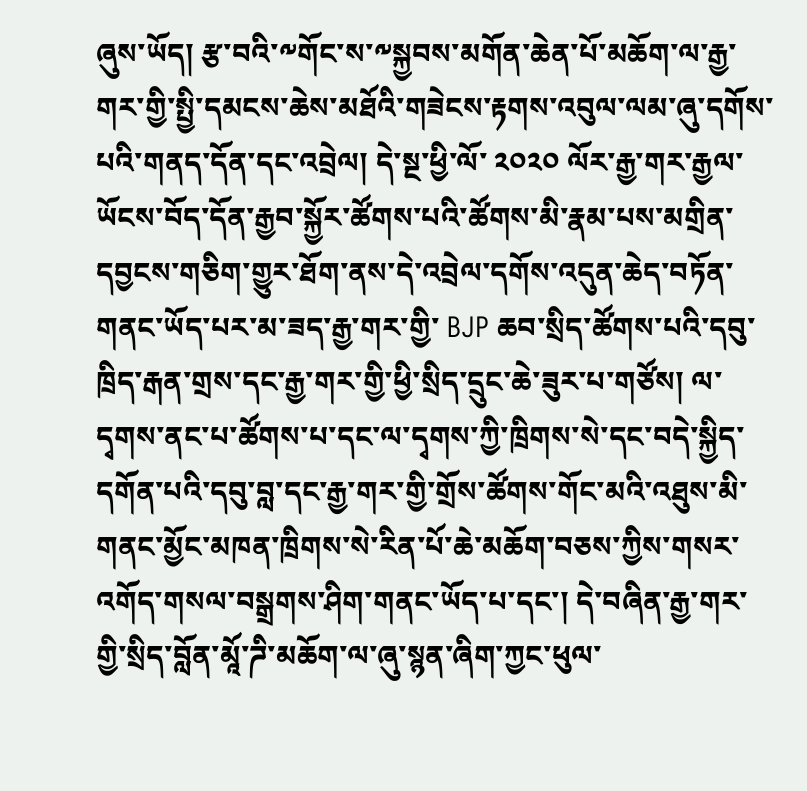ཞུས་ཡོད། རྩ་བའི་༸གོང་ས་༸སྐྱབས་མགོན་ཆེན་པོ་མཆོག་ལ་རྒྱ་གར་གྱི་སྤྱི་དམངས་ཆེས་མཐོའི་གཟེངས་རྟགས་འབུལ་ལམ་ཞུ་དགོས་པའི་གནད་དོན་དང་འབྲེལ། དེ་སྔ་ཕྱི་ལོ་ ༢༠༢༠ ལོར་རྒྱ་གར་རྒྱལ་ཡོངས་བོད་དོན་རྒྱབ་སྐྱོར་ཚོགས་པའི་ཚོགས་མི་རྣམ་པས་མགྲིན་དབྱངས་གཅིག་གྱུར་ཐོག་ནས་དེ་འབྲེལ་དགོས་འདུན་ཆེད་བཏོན་གནང་ཡོད་པར་མ་ཟད་རྒྱ་གར་གྱི་ BJP ཆབ་སྲིད་ཚོགས་པའི་དབུ་ཁྲིད་རྒན་གྲས་དང་རྒྱ་གར་གྱི་ཕྱི་སྲིད་དྲུང་ཆེ་ཟུར་པ་གཙོས། ལ་དྭགས་ནང་པ་ཚོགས་པ་དང་ལ་དྭགས་ཀྱི་ཁྲིགས་སེ་དང་བདེ་སྐྱིད་དགོན་པའི་དབུ་བླ་དང་རྒྱ་གར་གྱི་གྲོས་ཚོགས་གོང་མའི་འཐུས་མི་གནང་མྱོང་མཁན་ཁྲིགས་སེ་རིན་པོ་ཆེ་མཆོག་བཅས་ཀྱིས་གསར་འགོད་གསལ་བསྒྲགས་ཤིག་གནང་ཡོད་པ་དང་། དེ་བཞིན་རྒྱ་གར་གྱི་སྲིད་བློན་མཱོ་ཌི་མཆོག་ལ་ཞུ་སྙན་ཞིག་ཀྱང་ཕུལ་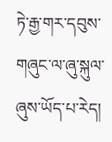ཏེ་རྒྱ་གར་དབུས་གཞུང་ལ་ཞུ་སྐུལ་ཞུས་ཡོད་པ་རེད།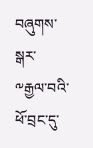བཞུགས་སྒར་༸རྒྱལ་བའི་ཕོ་བྲང་དུ་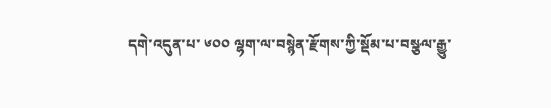དགེ་འདུན་པ་ ༦༠༠ ལྷག་ལ་བསྙེན་རྫོགས་ཀྱི་སྡོམ་པ་བསྩལ་རྒྱུ་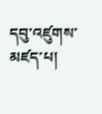དབུ་འཛུགས་མཛད་པ།